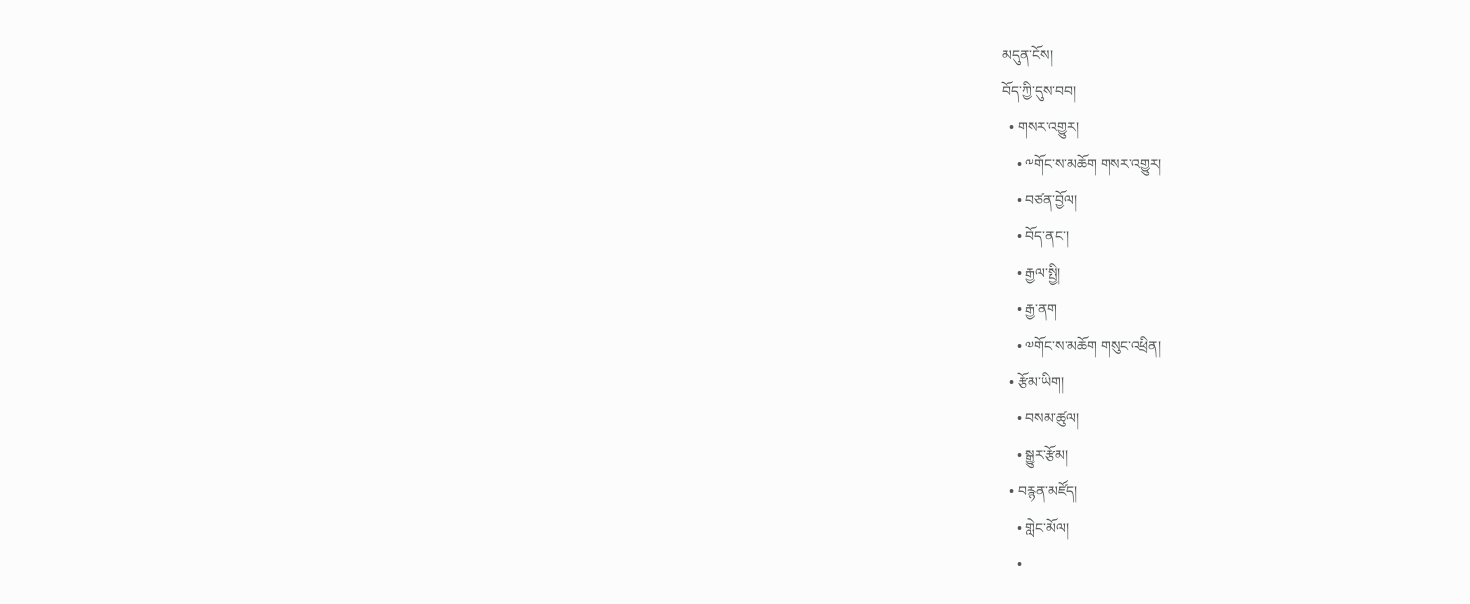མདུན་ངོས།
བོད་ཀྱི་དུས་བབ།
  • གསར་འགྱུར།
    • ༸གོང་ས་མཆོག གསར་འགྱུར།
    • བཙན་བྱོལ།
    • བོད་ནང་།
    • རྒྱལ་སྤྱི།
    • རྒྱ་ནག
    • ༧གོང་ས་མཆོག གསུང་འཕྲིན།
  • རྩོམ་ཡིག།
    • བསམ་ཚུལ།
    • སྒྱུར་རྩོམ།
  • བརྙན་མཛོད།
    • གླེང་མོལ།
    •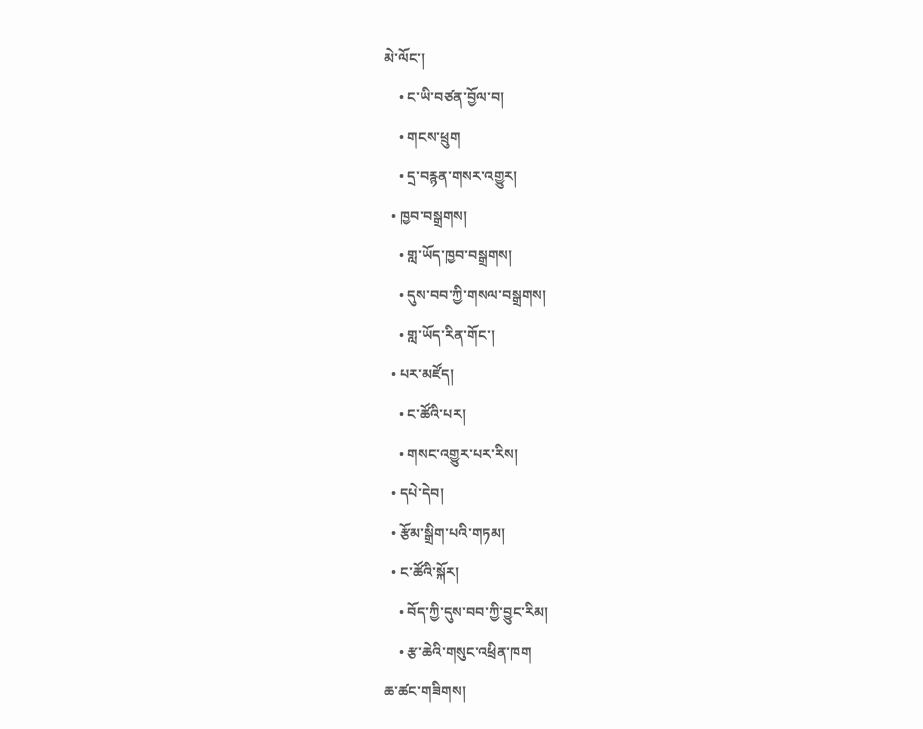མེ་ལོང་།
    • ང་ཡི་བཙན་བྱོལ་བ།
    • གངས་ཕྲུག
    • དྲ་བརྙན་གསར་འགྱུར།
  • ཁྱབ་བསྒྲགས།
    • གླ་ཡོད་ཁྱབ་བསྒྲགས།
    • དུས་བབ་ཀྱི་གསལ་བསྒྲགས།
    • གླ་ཡོད་རིན་གོང་།
  • པར་མཛོད།
    • ང་ཚོའི་པར།
    • གསང་འགྱུར་པར་རིས།
  • དཔེ་དེབ།
  • རྩོམ་སྒྲིག་པའི་གཏམ།
  • ང་ཚོའི་སྐོར།
    • བོད་ཀྱི་དུས་བབ་ཀྱི་བྱུང་རིམ།
    • རྩ་ཆེའི་གསུང་འཕྲིན་ཁག
ཆ་ཚང་གཟིགས།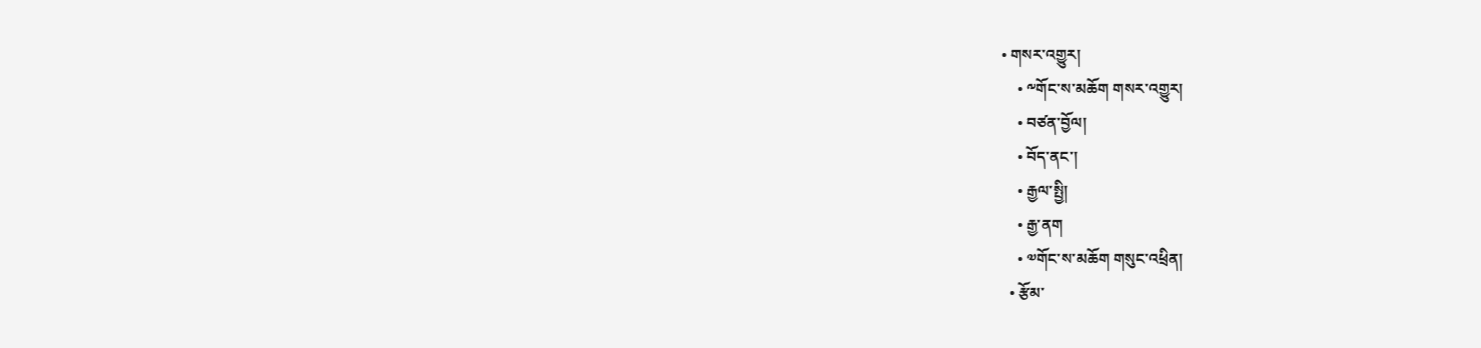• གསར་འགྱུར།
    • ༸གོང་ས་མཆོག གསར་འགྱུར།
    • བཙན་བྱོལ།
    • བོད་ནང་།
    • རྒྱལ་སྤྱི།
    • རྒྱ་ནག
    • ༧གོང་ས་མཆོག གསུང་འཕྲིན།
  • རྩོམ་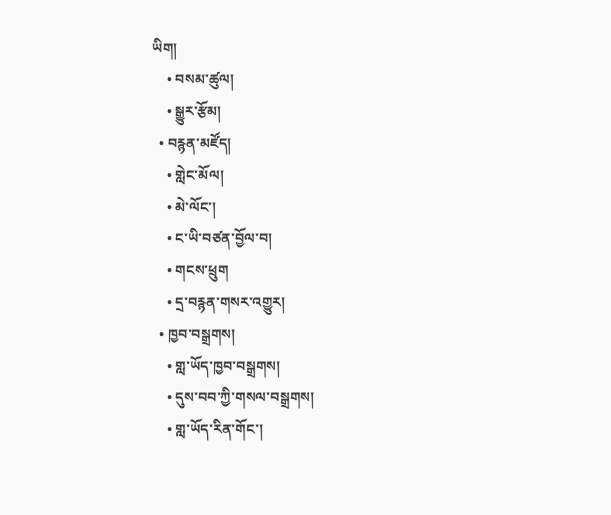ཡིག།
    • བསམ་ཚུལ།
    • སྒྱུར་རྩོམ།
  • བརྙན་མཛོད།
    • གླེང་མོལ།
    • མེ་ལོང་།
    • ང་ཡི་བཙན་བྱོལ་བ།
    • གངས་ཕྲུག
    • དྲ་བརྙན་གསར་འགྱུར།
  • ཁྱབ་བསྒྲགས།
    • གླ་ཡོད་ཁྱབ་བསྒྲགས།
    • དུས་བབ་ཀྱི་གསལ་བསྒྲགས།
    • གླ་ཡོད་རིན་གོང་།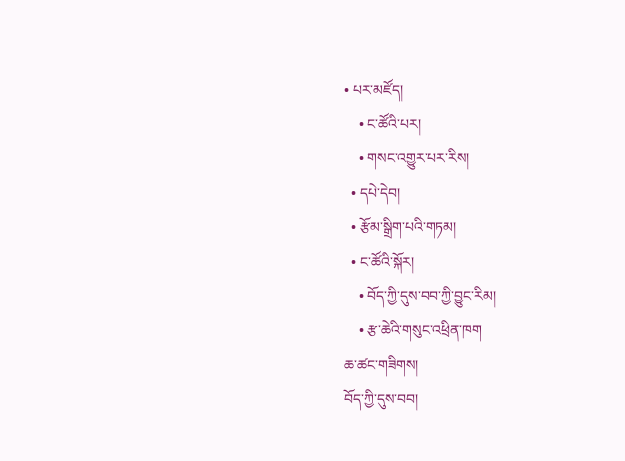• པར་མཛོད།
    • ང་ཚོའི་པར།
    • གསང་འགྱུར་པར་རིས།
  • དཔེ་དེབ།
  • རྩོམ་སྒྲིག་པའི་གཏམ།
  • ང་ཚོའི་སྐོར།
    • བོད་ཀྱི་དུས་བབ་ཀྱི་བྱུང་རིམ།
    • རྩ་ཆེའི་གསུང་འཕྲིན་ཁག
ཆ་ཚང་གཟིགས།
བོད་ཀྱི་དུས་བབ།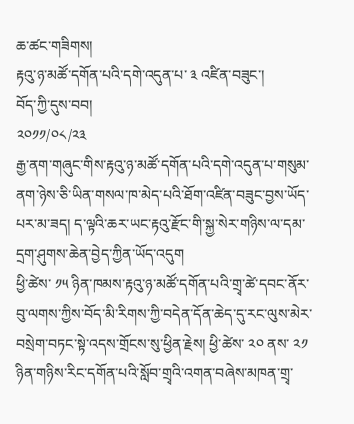ཆ་ཚང་གཟིགས།
རྟའུ་ཉ་མཚོ་དགོན་པའི་དགེ་འདུན་པ་ ༣ འཛིན་བཟུང་།
བོད་ཀྱི་དུས་བབ།
༢༠༡༡/༠༨/༢༣
རྒྱ་ནག་གཞུང་གིས་རྟའུ་ཉ་མཚོ་དགོན་པའི་དགེ་འདུན་པ་གསུམ་ནག་ཉེས་ཅི་ཡིན་གསལ་ཁ་མེད་པའི་ཐོག་འཛིན་བཟུང་བྱས་ཡོད་པར་མ་ཟད། ད་ལྟའི་ཆར་ཡང་རྟའུ་རྫོང་གི་སྐྱ་སེར་གཉིས་ལ་དམ་དྲག་ཤུགས་ཆེན་བྱེད་ཀྱིན་ཡོད་འདུག
ཕྱི་ཚེས་ ༡༥ ཉིན་ཁམས་རྟའུ་ཉ་མཚོ་དགོན་པའི་གྲྭ་ཚེ་དབང་ནོར་བུ་ལགས་ཀྱིས་བོད་མི་རིགས་ཀྱི་བདེན་དོན་ཆེད་དུ་རང་ལུས་མེར་བསྲེག་བཏང་སྟེ་འདས་གྲོངས་སུ་ཕྱིན་རྗེས། ཕྱི་ཚེས་ ༢༠ ནས་ ༢༡ ཉིན་གཉིས་རིང་དགོན་པའི་སློབ་གྲྭའི་འགན་བཞེས་མཁན་གྲྭ་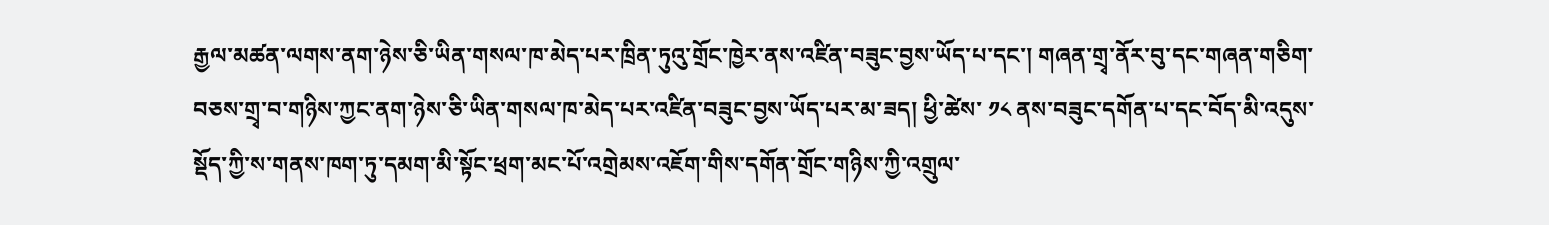རྒྱལ་མཚན་ལགས་ནག་ཉེས་ཅི་ཡིན་གསལ་ཁ་མེད་པར་ཁྲིན་ཏུའུ་གྲོང་ཁྱེར་ནས་འཛིན་བཟུང་བྱས་ཡོད་པ་དང་། གཞན་གྲྭ་ནོར་བུ་དང་གཞན་གཅིག་བཅས་གྲྭ་བ་གཉིས་ཀྱང་ནག་ཉེས་ཅི་ཡིན་གསལ་ཁ་མེད་པར་འཛིན་བཟུང་བྱས་ཡོད་པར་མ་ཟད། ཕྱི་ཚེས་ ༡༨ ནས་བཟུང་དགོན་པ་དང་བོད་མི་འདུས་སྡོད་ཀྱི་ས་གནས་ཁག་ཏུ་དམག་མི་སྟོང་ཕྲག་མང་པོ་འགྲེམས་འཇོག་གིས་དགོན་གྲོང་གཉིས་ཀྱི་འགྲུལ་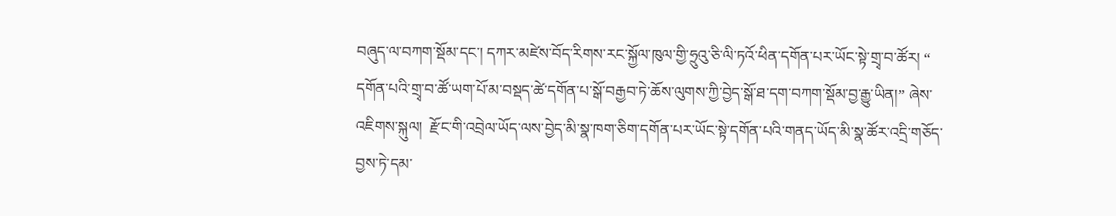བཞུད་ལ་བཀག་སྡོམ་དང་། དཀར་མཛེས་བོད་རིགས་རང་སྐྱོལ་ཁུལ་གྱི་ཧྲུའུ་ཅི་ལི་ཏའོ་ཕིན་དགོན་པར་ཡོང་སྟེ་གྲྭ་བ་ཚོར། “ དགོན་པའི་གྲྭ་བ་ཚོ་ཡག་པོ་མ་བསྡད་ཚེ་དགོན་པ་སྒོ་བརྒྱབ་ཏེ་ཆོས་ལུགས་ཀྱི་བྱེད་སྒོ་ཐ་དག་བཀག་སྡོམ་བྱ་རྒྱུ་ཡིན།” ཞེས་འཇིགས་སྐུལ།  རྫོང་གི་འབྲེལ་ཡོད་ལས་བྱེད་མི་སྣ་ཁག་ཅིག་དགོན་པར་ཡོང་སྟེ་དགོན་པའི་གནད་ཡོད་མི་སྣ་ཚོར་འདྲི་གཅོད་བྱས་ཏེ་དམ་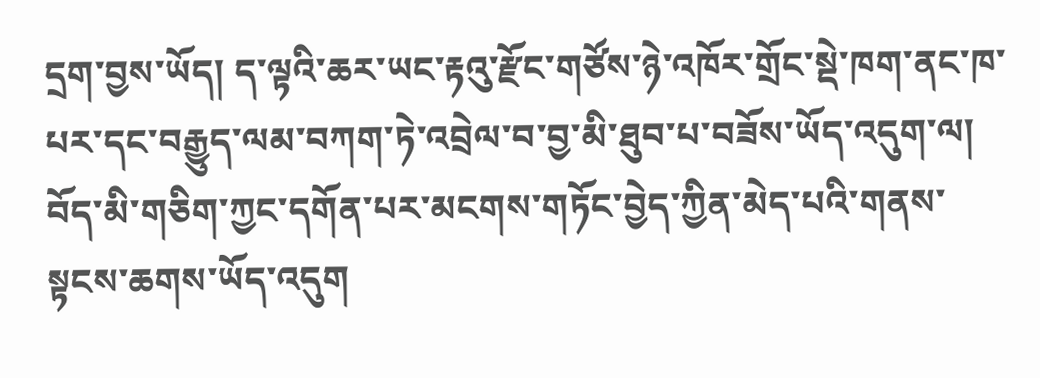དྲག་བྱས་ཡོད། ད་ལྟའི་ཆར་ཡང་རྟའུ་རྫོང་གཙོས་ཉེ་འཁོར་གྲོང་སྡེ་ཁག་ནང་ཁ་པར་དང་བརྒྱུད་ལམ་བཀག་ཏེ་འབྲེལ་བ་བྱ་མི་ཐུབ་པ་བཟོས་ཡོད་འདུག་ལ། བོད་མི་གཅིག་ཀྱང་དགོན་པར་མངགས་གཏོང་བྱེད་ཀྱིན་མེད་པའི་གནས་སྟངས་ཆགས་ཡོད་འདུག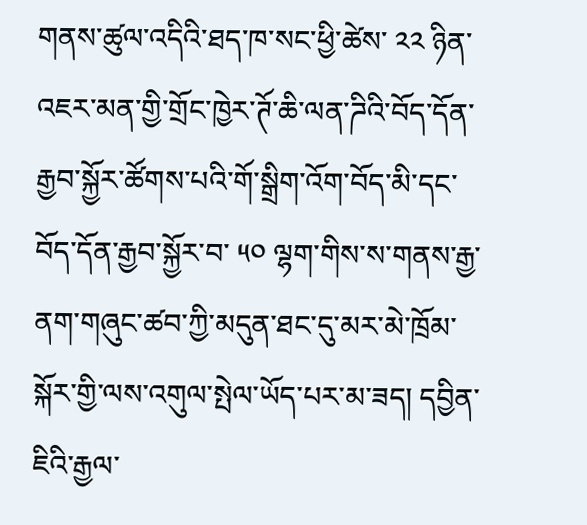གནས་ཚུལ་འདིའི་ཐད་ཁ་སང་ཕྱི་ཚེས་ ༢༢ ཉིན་འཇར་མན་གྱི་གྲོང་ཁྱེར་ཊོ་ཆི་ལན་ཌིའི་བོད་དོན་རྒྱབ་སྐྱོར་ཚོགས་པའི་གོ་སྒྲིག་འོག་བོད་མི་དང་བོད་དོན་རྒྱབ་སྐྱོར་བ་ ༥༠ ལྷག་གིས་ས་གནས་རྒྱ་ནག་གཞུང་ཚབ་ཀྱི་མདུན་ཐང་དུ་མར་མེ་ཁྲོམ་སྐོར་གྱི་ལས་འགུལ་སྤེལ་ཡོད་པར་མ་ཟད། དབྱིན་ཇིའི་རྒྱལ་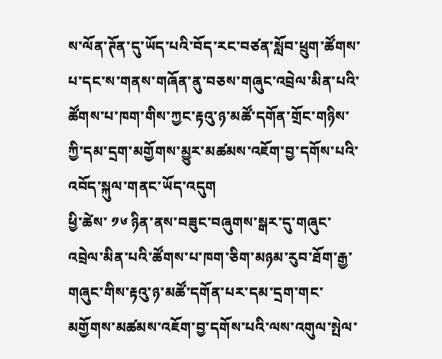ས་ལོན་ཊོན་དུ་ཡོད་པའི་བོད་རང་བཙན་སློབ་ཕྲུག་ཚོགས་པ་དང་ས་གནས་གཞོན་ནུ་བཅས་གཞུང་འབྲེལ་མིན་པའི་ཚོགས་པ་ཁག་གིས་ཀྱང་རྟའུ་ཉ་མཚོ་དགོན་གྲོང་གཉིས་ཀྱི་དམ་དྲག་མགྱོགས་མྱུར་མཚམས་འཇོག་བྱ་དགོས་པའི་འབོད་སྐུལ་གནང་ཡོད་འདུག
ཕྱི་ཚེས་ ༡༦ ཉིན་ནས་བཟུང་བཞུགས་སྒར་དུ་གཞུང་འབྲེལ་མིན་པའི་ཚོགས་པ་ཁག་ཅིག་མཉམ་རུབ་ཐོག་རྒྱ་གཞུང་གིས་རྟའུ་ཉ་མཚོ་དགོན་པར་དམ་དྲག་གང་མགྱོགས་མཚམས་འཇོག་བྱ་དགོས་པའི་ལས་འགུལ་སྤེལ་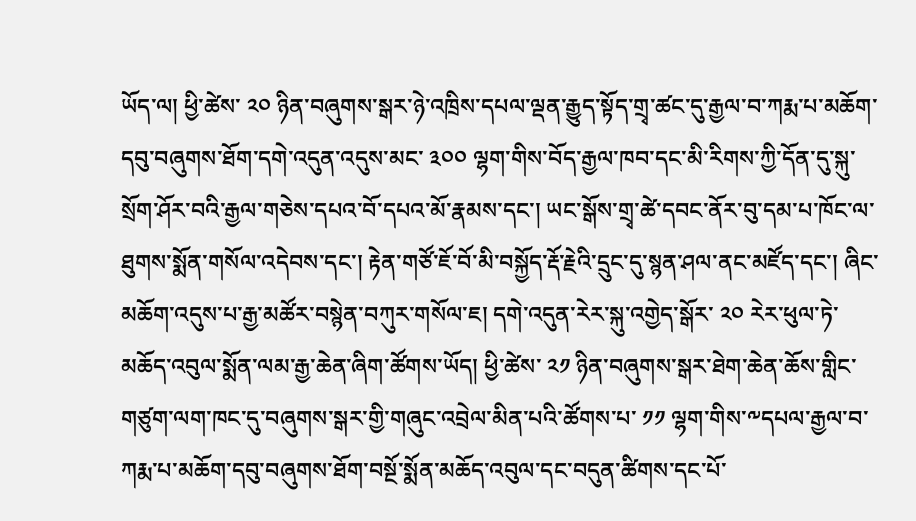ཡོད་ལ། ཕྱི་ཚེས་ ༢༠ ཉིན་བཞུགས་སྒར་ཉེ་འཁྲིས་དཔལ་ལྡན་རྒྱུད་སྟོད་གྲྭ་ཚང་དུ་རྒྱལ་བ་ཀརྨ་པ་མཆོག་དབུ་བཞུགས་ཐོག་དགེ་འདུན་འདུས་མང་ ༣༠༠ ལྷག་གིས་བོད་རྒྱལ་ཁབ་དང་མི་རིགས་ཀྱི་དོན་དུ་སྐུ་སྲོག་ཤོར་བའི་རྒྱལ་གཅེས་དཔའ་བོ་དཔའ་མོ་རྣམས་དང་། ཡང་སྒོས་གྲྭ་ཚེ་དབང་ནོར་བུ་དམ་པ་ཁོང་ལ་ཐུགས་སྨོན་གསོལ་འདེབས་དང་། རྟེན་གཙོ་ཇོ་བོ་མི་བསྐྱོད་རྡོ་རྗེའི་དྲུང་དུ་སྙན་ཤལ་ནང་མཛོད་དང་། ཞིང་མཆོག་འདུས་པ་རྒྱ་མཚོར་བསྙེན་བཀུར་གསོལ་ཇ། དགེ་འདུན་རེར་སྐུ་འགྱེད་སྒོར་ ༢༠ རེར་ཕུལ་ཏེ་མཆོད་འབུལ་སྨོན་ལམ་རྒྱ་ཆེན་ཞིག་ཚོགས་ཡོད། ཕྱི་ཚེས་ ༢༡ ཉིན་བཞུགས་སྒར་ཐེག་ཆེན་ཆོས་གླིང་གཙུག་ལག་ཁང་དུ་བཞུགས་སྒར་གྱི་གཞུང་འབྲེལ་མིན་པའི་ཚོགས་པ་ ༡༡ ལྷག་གིས་༸དཔལ་རྒྱལ་བ་ཀརྨ་པ་མཆོག་དབུ་བཞུགས་ཐོག་བསྔོ་སྨོན་མཆོད་འབུལ་དང་བདུན་ཚིགས་དང་པོ་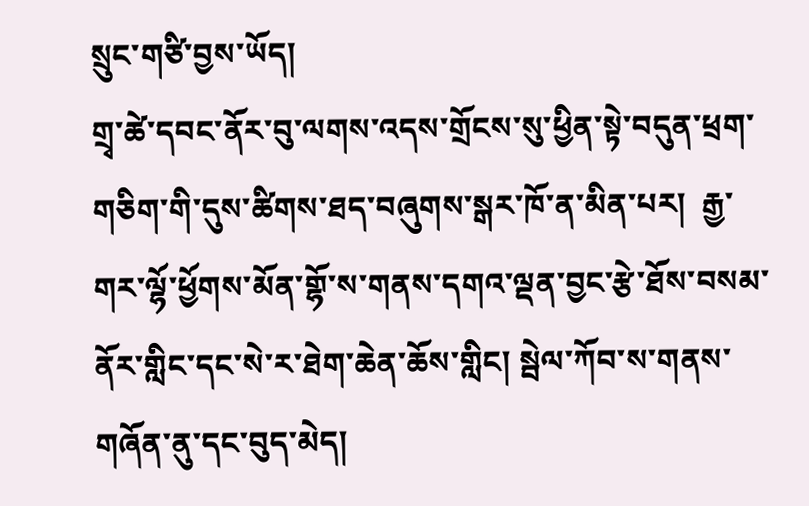སྲུང་གཙི་བྱས་ཡོད།
གྲྭ་ཚེ་དབང་ནོར་བུ་ལགས་འདས་གྲོངས་སུ་ཕྱིན་སྟེ་བདུན་ཕྲག་གཅིག་གི་དུས་ཚིགས་ཐད་བཞུགས་སྒར་ཁོ་ན་མིན་པར།  རྒྱ་གར་ལྷོ་ཕྱོགས་མོན་གྷོ་ས་གནས་དགའ་ལྡན་བྱང་རྩེ་ཐོས་བསམ་ནོར་གླིང་དང་སེ་ར་ཐེག་ཆེན་ཆོས་གླིང། སྦེལ་ཀོབ་ས་གནས་གཞོན་ནུ་དང་བུད་མེད།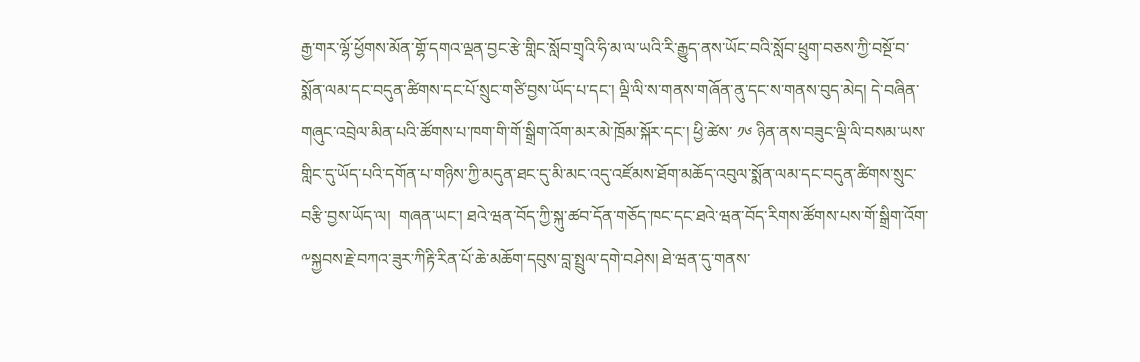རྒྱ་གར་ལྷོ་ཕྱོགས་མོན་གྷོ་དགའ་ལྡན་བྱང་རྩེ་གླིང་སློབ་གྲྭའི་ཧི་མ་ལ་ཡའི་རི་རྒྱུད་ནས་ཡོང་བའི་སློབ་ཕྲུག་བཅས་ཀྱི་བསྔོ་བ་སྨོན་ལམ་དང་བདུན་ཚིགས་དང་པོ་སྲུང་གཙི་བྱས་ཡོད་པ་དང་། ལྡི་ལི་ས་གནས་གཞོན་ནུ་དང་ས་གནས་བུད་མེད། དེ་བཞིན་གཞུང་འབྲེལ་མིན་པའི་ཚོགས་པ་ཁག་གི་གོ་སྒྲིག་འོག་མར་མེ་ཁྲོམ་སྐོར་དང་། ཕྱི་ཚེས་ ༡༦ ཉིན་ནས་བཟུང་ལྡི་ལི་བསམ་ཡས་གླིང་དུ་ཡོད་པའི་དགོན་པ་གཉིས་ཀྱི་མདུན་ཐང་དུ་མི་མང་འདུ་འཛོམས་ཐོག་མཆོད་འབུལ་སྨོན་ལམ་དང་བདུན་ཚིགས་སྲུང་བརྩི་བྱས་ཡོད་ལ།  གཞན་ཡང་། ཐའེ་ཝན་བོད་ཀྱི་སྐུ་ཚབ་དོན་གཅོད་ཁང་དང་ཐའེ་ཝན་བོད་རིགས་ཚོགས་པས་གོ་སྒྲིག་འོག་༸སྐྱབས་རྗེ་བཀའ་ཟུར་ཀིརྟི་རིན་པོ་ཆེ་མཆོག་དབུས་བླ་སྤྲུལ་དགེ་བཤེས། ཐེ་ཝན་དུ་གནས་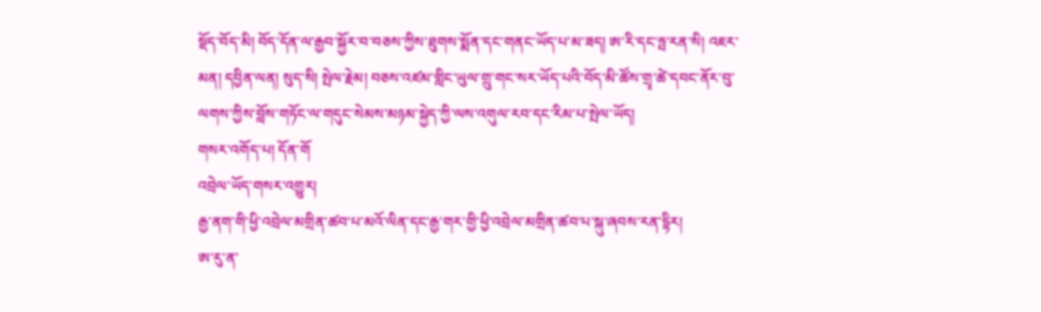སྡོད་བོད་མི། བོད་དོན་ལ་རྒྱབ་སྐྱོར་བ་བཅས་ཀྱིས་ཐུགས་སྨོན་དང་གནང་ཡོད་པ་མ་ཟད། ཨ་རི་དང་ཧྤ་རན་སི། འཇར་མན། དབྱིན་ལན། སུད་སི། སྤེལ་རྗེམ། བཅས་འཛམ་གླིང་ཡུལ་གྲུ་གང་སར་ཡོད་པའི་བོད་མི་ཚོས་གྲྭ་ཚེ་དབང་ནོར་བུ་ལགས་ཀྱིས་བློས་གཏོང་ལ་གདུང་སེམས་མཉམ་སྐྱེད་ཀྱི་ལས་འགུལ་རབ་དང་རིམ་པ་སྤེལ་ཡོད།
གསར་འགོད་པ། དོན་གོ
འབྲེལ་ཡོད་གསར་འགྱུར།
རྒྱ་ནག་གི་ཕྱི་འབྲེལ་མགྲིན་ཚབ་པ་མའོ་ལིན་དང་རྒྱ་གར་གྱི་ཕྱི་འབྲེལ་མགྲིན་ཚབ་པ་སྐུ་ཞབས་རན་དྷིར།
ཨ་རུ་ན་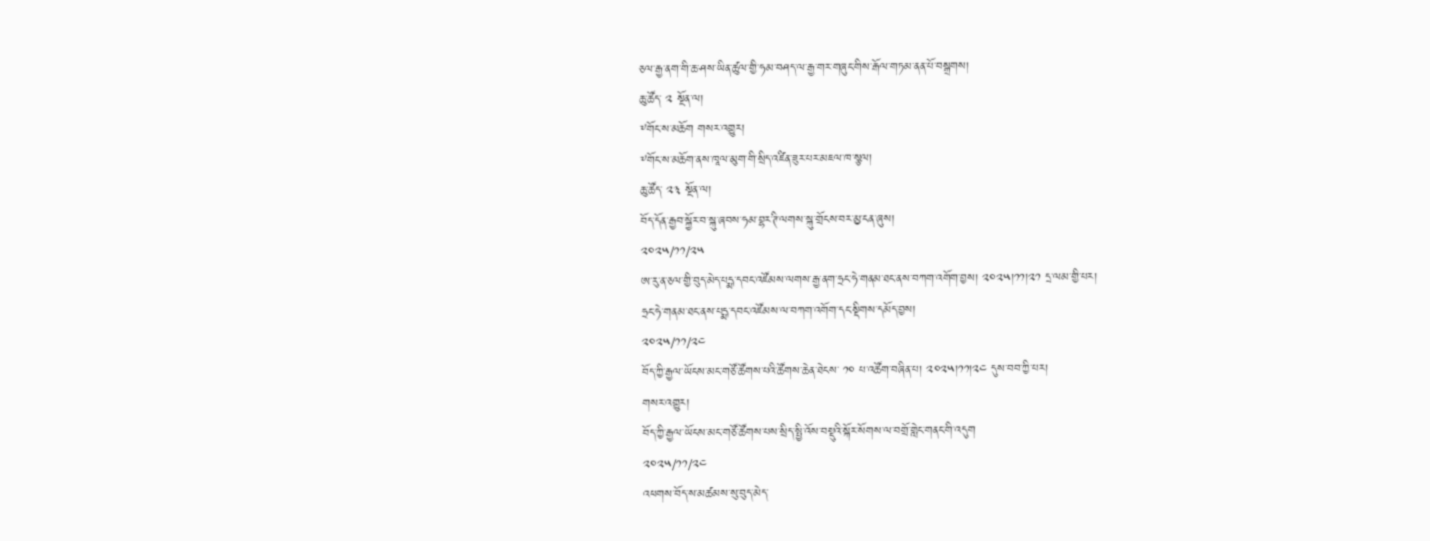ཅལ་རྒྱ་ནག་གི་ཆ་ཤས་ཡིན་ཚུལ་གྱི་ཧམ་བཤད་ལ་རྒྱ་གར་གཞུང་གིས་རྒོལ་གཏམ་ནན་པོ་བསྒྲགས།
ཆུ་ཚོད་ ༢ སྔོན་ལ།
༸གོང་ས་མཆོག གསར་འགྱུར།
༸གོང་ས་མཆོག་ནས་ཁཱལ་མུག་གི་སྲིད་འཛིན་ཟུར་པར་མཇལ་ཁ་སྩལ།
ཆུ་ཚོད་ ༢༣ སྔོན་ལ།
བོད་དོན་རྒྱབ་སྐྱོར་བ་སྐུ་ཞབས་ཧམ་བྷར་ཊི་ལགས་སྐུ་གྲོངས་བར་མྱ་ངན་ཞུས།
༢༠༢༥/༡༡/༢༥
ཨ་རུ་ན་ཅལ་གྱི་བུད་མེད་པདྨ་དབང་འཛོམས་ལགས་རྒྱ་ནག་ཧྲང་ཧེ་གནམ་ཐང་ནས་བཀག་འགོག་བྱས། ༢༠༢༥།༡༡།༢༡ དྲ་ལམ་གྱི་པར།
ཧྲང་ཧེ་གནམ་ཐང་ནས་པདྨ་དབང་འཛོམས་ལ་བཀག་འགོག་དང་སྡིགས་དམོད་བྱས།
༢༠༢༥/༡༡/༢༤
བོད་ཀྱི་རྒྱལ་ཡོངས་མང་གཙོ་ཚོགས་པའི་ཚོགས་ཆེན་ཐེངས་ ༡༠ པ་འཚོག་བཞིན་པ། ༢༠༢༥།༡༡།༢༤ དུས་བབ་ཀྱི་པར།
གསར་འགྱུར།
བོད་ཀྱི་རྒྱལ་ཡོངས་མང་གཙོ་ཚོགས་པས་སྲིད་སྤྱི་འོས་བསྡུའི་སྐོར་སོགས་ལ་བགྲོ་གླེང་གནང་གི་འདུག
༢༠༢༥/༡༡/༢༤
འཕགས་བོད་ས་མཚམས་སུ་བུད་མེད་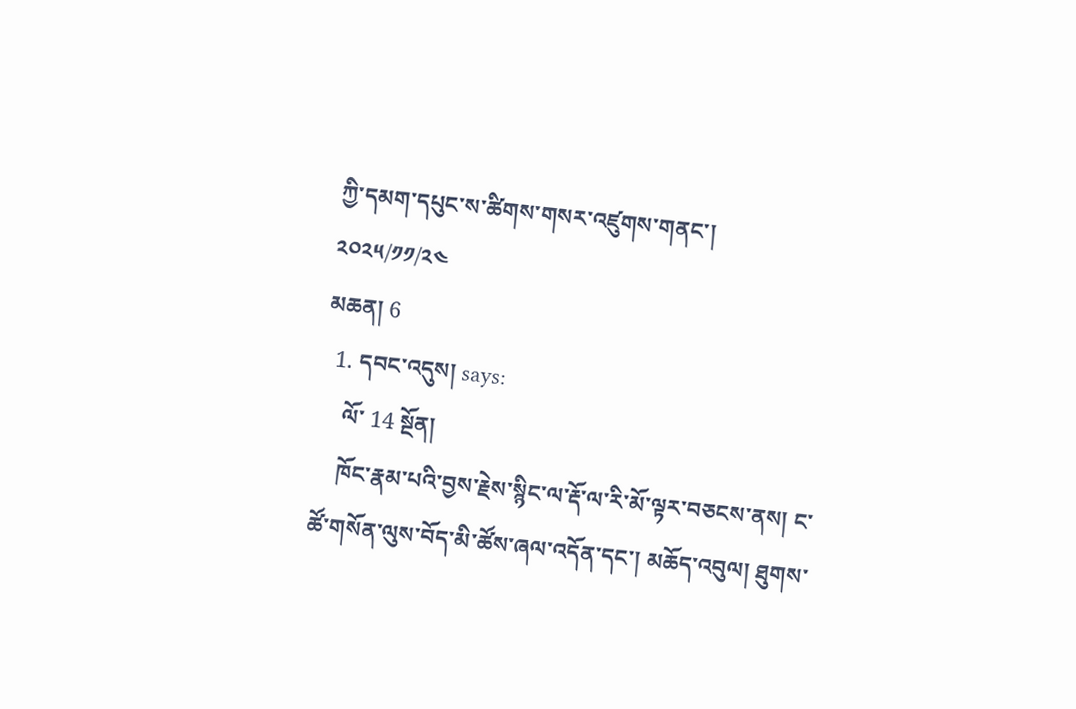ཀྱི་དམག་དཔུང་ས་ཚིགས་གསར་འཛུགས་གནང་།
༢༠༢༥/༡༡/༢༤
མཆན། 6
  1. དབང་འདུས། says:
    ལོ་ 14 སྔོན།
    ཁོང་རྣམ་པའི་བྱས་རྗེས་སྙིང་ལ་རྡོ་ལ་རི་མོ་ལྟར་བཅངས་ནས། ང་ཚོ་གསོན་ལུས་བོད་མི་ཚོས་ཞལ་འདོན་དང་། མཆོད་འབུལ། ཐུགས་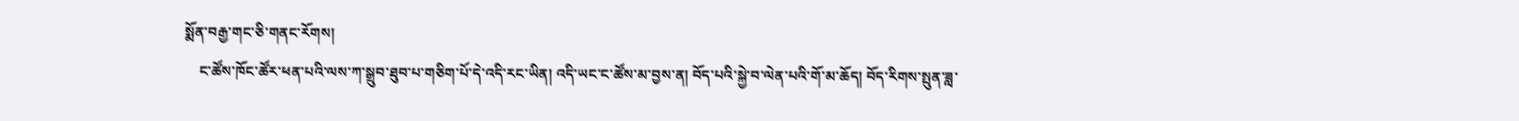སྨོན་བརྒྱ་གང་ཅི་གནང་རོགས།
    ང་ཚོས་ཁོང་ཚོར་ཕན་པའི་ལས་ཀ་སྒྲུབ་ཐུབ་པ་གཅིག་པོ་དེ་འདི་རང་ཡིན། འདི་ཡང་ང་ཚོས་མ་བྱས་ན། བོད་པའི་སྐྱེ་བ་ལེན་པའི་གོ་མ་ཆོད། བོད་རིགས་སྤུན་ཟླ་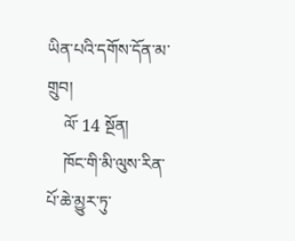ཡིན་པའི་དགོས་དོན་མ་གྲུབ།
    ལོ་ 14 སྔོན།
    ཁོང་གི་མི་ལུས་རིན་པོ་ཆེ་མྱུར་ཏུ་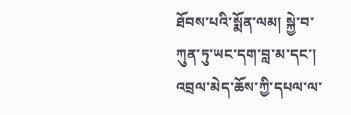ཐོབས་པའི་སྨོན་ལམ། སྐྱེ་བ་ཀུན་ཏུ་ཡང་དག་བླ་མ་དང་། འབྲལ་མེད་ཆོས་ཀྱི་དཔལ་ལ་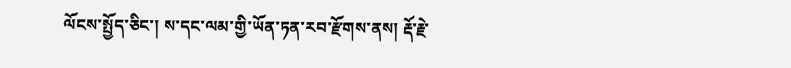ལོངས་སྤྱོད་ཅིང་། ས་དང་ལམ་གྱི་ཡོན་ཏན་རབ་རྫོགས་ནས། རྡོ་རྗེ་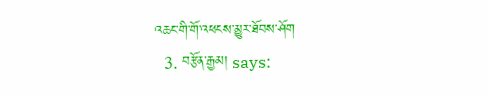འཆང་གི་གོ་འཕངས་མྱུར་ཐོབས་ཤོག
  3. བརྩོན་རྒྱམ། says: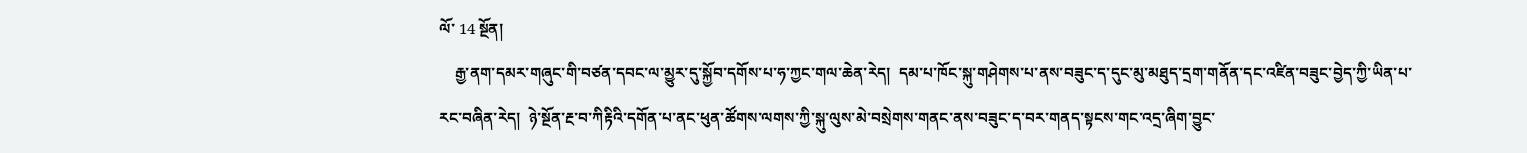ལོ་ 14 སྔོན།
    རྒྱ་ནག་དམར་གཞུང་གི་བཙན་དབང་ལ་མྱུར་དུ་སྐྱོབ་དགོས་པ་ཧ་ཀྱང་གལ་ཆེན་རེད།  དམ་པ་ཁོང་སྐུ་གཤེགས་པ་ནས་བཟུང་ད་དུང་མུ་མཐུད་དྲག་གནོན་དང་འཛིན་བཟུང་བྱེད་ཀྱི་ཡིན་པ་རང་བཞིན་རེད།  ཉེ་སྔོན་རྔ་བ་ཀིརྟིའི་དགོན་པ་ནང་ཕུན་ཚོགས་ལགས་ཀྱི་སྐུ་ལུས་མེ་བསྲེགས་གནང་ནས་བཟུང་ད་བར་གནད་སྟངས་གང་འདྲ་ཞིག་བྱུང་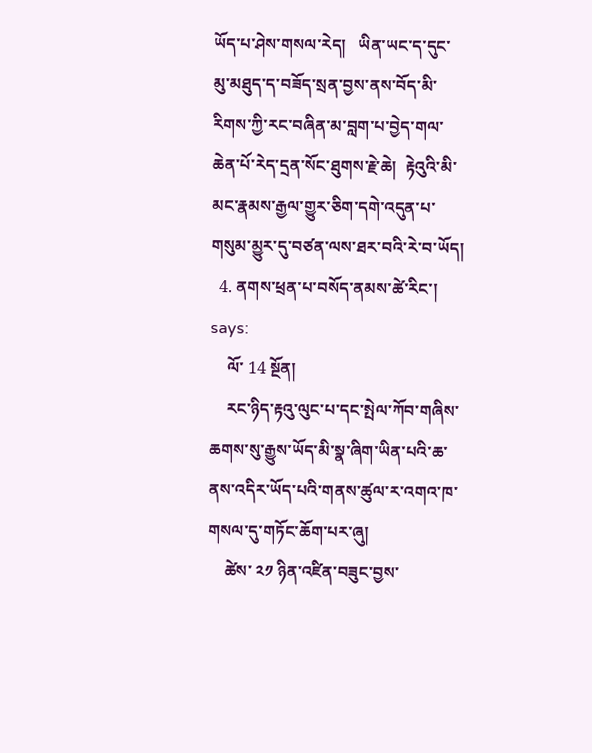ཡོད་པ་ཤེས་གསལ་རེད།   ཡིན་ཡང་ད་དུང་མུ་མཐུད་ད་བཟོད་སྲན་བྱས་ནས་བོད་མི་རིགས་ཀྱི་རང་བཞིན་མ་བླག་པ་བྱེད་གལ་ཆེན་པོ་རེད་དྲན་སོང་ཐུགས་རྗེ་ཆེ།  རྟེའུའི་མི་མང་རྣམས་རྒྱལ་གྱུར་ཅིག་དགེ་འདུན་པ་གསུམ་མྱུར་དུ་བཙན་ལས་ཐར་བའི་རེ་བ་ཡོད།
  4. ནགས་ཕྲན་པ་བསོད་ནམས་ཚེ་རིང་། says:
    ལོ་ 14 སྔོན།
    རང་ཉིད་རྟའུ་ལུང་པ་དང་སྤེལ་ཀོབ་གཞིས་ཆགས་སུ་རྒྱུས་ཡོད་མི་སྣ་ཞིག་ཡིན་པའི་ཆ་ནས་འདིར་ཡོད་པའི་གནས་ཚུལ་ར་འགའ་ཁ་གསལ་དུ་གཏོང་ཆོག་པར་ཞུ།
    ཚེས་ ༢༡ ཉིན་འཛིན་བཟུང་བྱས་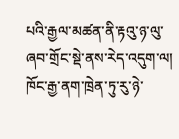པའི་རྒྱལ་མཚན་ནི་རྟའུ་ཉ་ལུ་ཞབ་གྲོང་སྡེ་ནས་རེད་འདུག་ལ། ཁོང་རྒྱ་ནག་ཁྲེན་ཏུ་རུ་ཉེ་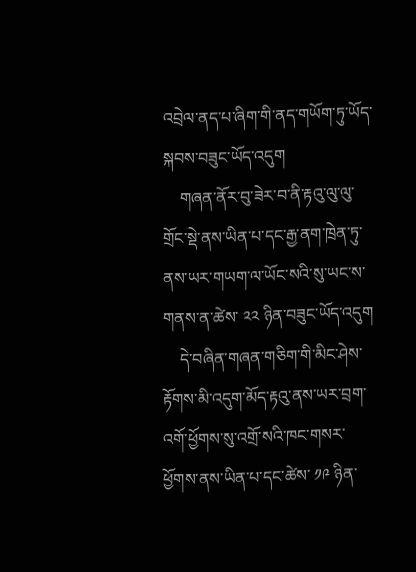འབྲེལ་ནད་པ་ཞིག་གི་ནད་གཡོག་ཏུ་ཡོད་སྐབས་བཟུང་ཡོད་འདུག
    གཞན་ནོར་བུ་ཟེར་བ་ནི་རྟའུ་ལུ་ལུ་གྲོང་སྡེ་ནས་ཡིན་པ་དང་རྒྱ་ནག་ཁྲེན་ཏུ་ནས་ཡར་གཡག་ལ་ཡོང་སའི་སུ་ཡང་ས་གནས་ན་ཚེས་ ༢༢ ཉིན་བཟུང་ཡོད་འདུག
    དེ་བཞིན་གཞན་གཅིག་གི་མིང་ཤེས་རྟོགས་མི་འདུག་མོད་རྟའུ་ནས་ཡར་བྲག་འགོ་ཕྱོགས་སུ་འགྲོ་སའི་ཁང་གསར་ཕྱོགས་ནས་ཡིན་པ་དང་ཚེས་ ༡༩ ཉིན་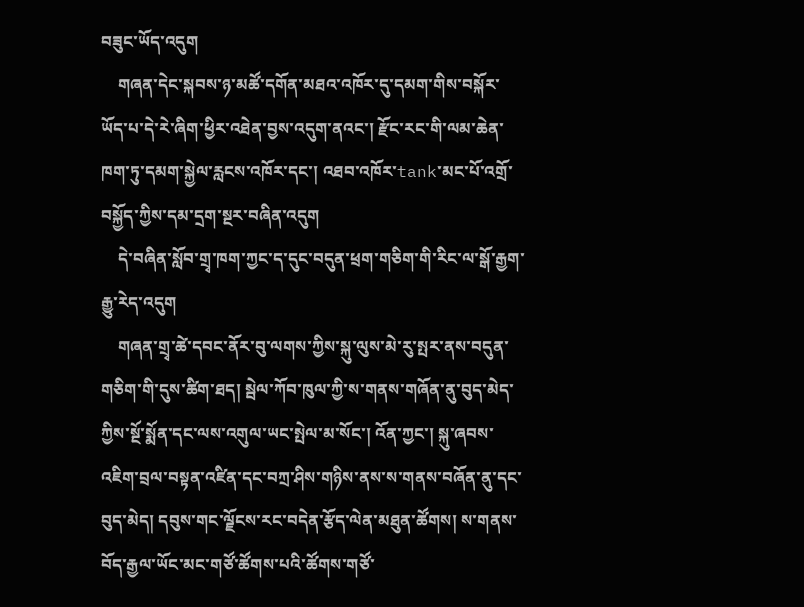བཟུང་ཡོད་འདུག
    གཞན་དེང་སྐབས་ཉ་མཚོ་དགོན་མཐའ་འཁོར་དུ་དམག་གིས་བསྐོར་ཡོད་པ་དེ་རེ་ཞིག་ཕྱིར་འཐེན་བྱས་འདུག་ནའང་། རྫོང་རང་གི་ལམ་ཆེན་ཁག་ཏུ་དམག་སྐྱེལ་རླངས་འཁོར་དང་། འཐབ་འཁོར་tank་མང་པོ་འགྲོ་བསྐྱོད་ཀྱིས་དམ་དྲག་སྔར་བཞིན་འདུག
    དེ་བཞིན་སློབ་གྲྭ་ཁག་ཀྱང་ད་དུང་བདུན་ཕྲག་གཅིག་གི་རིང་ལ་སྒོ་རྒྱག་རྒྱུ་རེད་འདུག
    གཞན་གྲྭ་ཚེ་དབང་ནོར་བུ་ལགས་ཀྱིས་སྐུ་ལུས་མེ་རུ་སྤར་ནས་བདུན་གཅིག་གི་དུས་ཚིག་ཐད། སྦེལ་ཀོབ་ཁུལ་ཀྱི་ས་གནས་གཞོན་ནུ་བུད་མེད་ཀྱིས་སྔོ་སྨོན་དང་ལས་འགུལ་ཡང་སྤེལ་མ་སོང་། འོན་ཀྱང་། སྐུ་ཞབས་འཇིག་བྲལ་བསྟན་འཛིན་དང་བཀྲ་ཤིས་གཉིས་ནས་ས་གནས་བཞོན་ནུ་དང་བུད་མེད། དབུས་གང་ལྗོངས་རང་བདེན་རྩོད་ལེན་མཐུན་ཚོགས། ས་གནས་བོད་རྒྱལ་ཡོང་མང་གཙོ་ཚོགས་པའི་ཚོགས་གཙོ་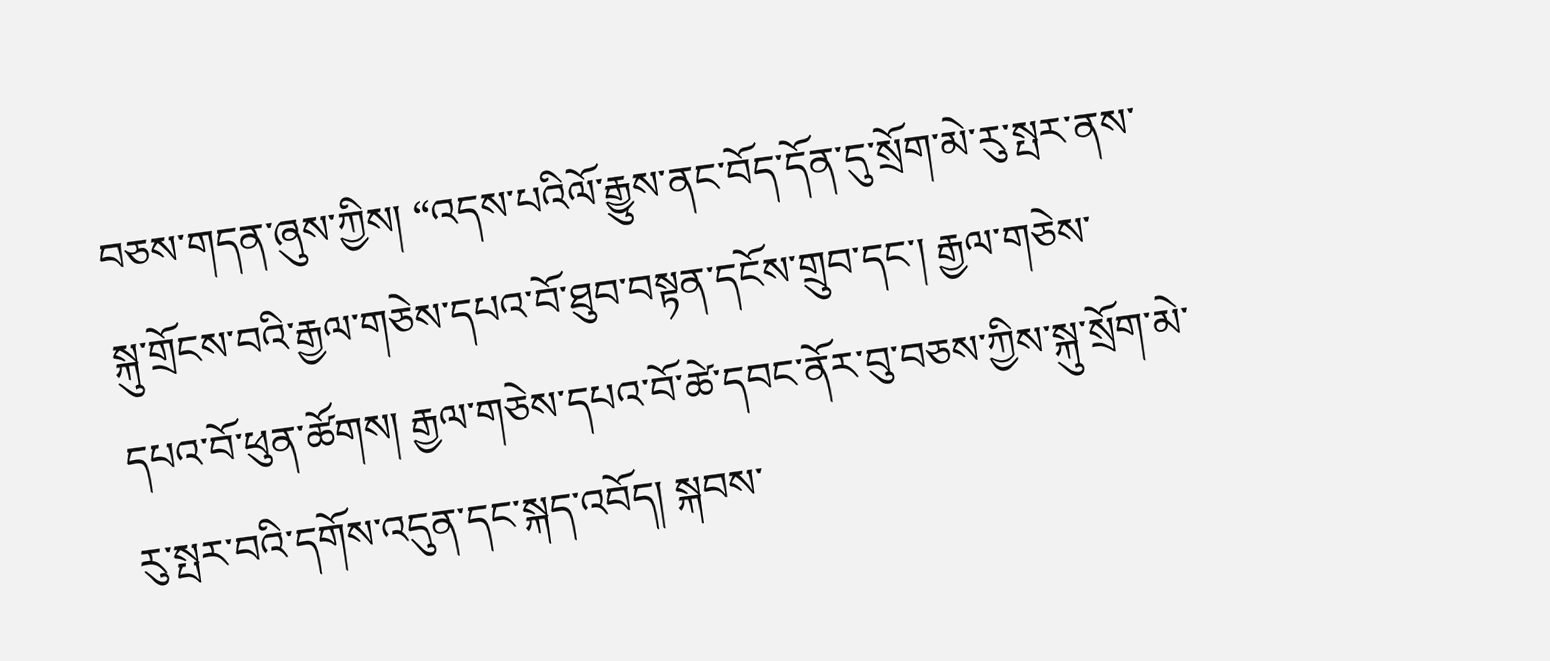བཅས་གདན་ཞུས་ཀྱིས། “འདས་པའིལོ་རྒྱུས་ནང་བོད་དོན་དུ་སྲོག་མེ་རུ་སྤར་ནས་སྐུ་གྲོངས་བའི་རྒྱལ་གཅེས་དཔའ་བོ་ཐུབ་བསྟན་དངོས་གྲུབ་དང་། རྒྱལ་གཅེས་དཔའ་བོ་ཕུན་ཚོགས། རྒྱལ་གཅེས་དཔའ་བོ་ཚེ་དབང་ནོར་བུ་བཅས་ཀྱིས་སྐུ་སྲོག་མེ་རུ་སྤར་བའི་དགོས་འདུན་དང་སྐད་འབོད། སྐབས་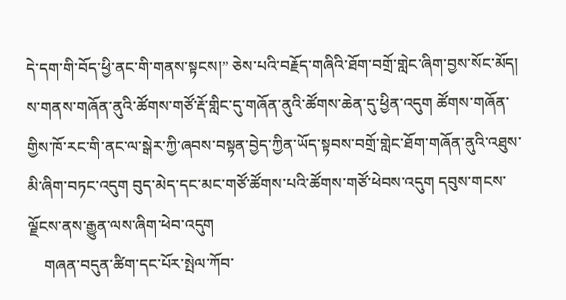དེ་དག་གི་བོད་ཕྱི་ནང་གི་གནས་སྟངས།” ཅེས་པའི་བརྗོད་གཞིའི་ཐོག་བགྲོ་གླེང་ཞིག་བྱས་སོང་མོད། ས་གནས་གཞོན་ནུའི་ཚོགས་གཙོ་རྡོ་གླིང་དུ་གཞོན་ནུའི་ཚོགས་ཆེན་དུ་ཕྱིན་འདུག ཚོགས་གཞོན་གྱིས་ཁོ་རང་གི་ནང་ལ་སྒེར་ཀྱི་ཞབས་བསྟན་བྱེད་ཀྱིན་ཡོད་སྟབས་བགྲོ་གླེང་ཐོག་གཞོན་ནུའི་འཐུས་མི་ཞིག་བཏང་འདུག བུད་མེད་དང་མང་གཙོ་ཚོགས་པའི་ཚོགས་གཙོ་ཕེབས་འདུག དབུས་གངས་ལྗོངས་ནས་རྒྱུན་ལས་ཞིག་ཕེབ་འདུག
    གཞན་བདུན་ཚིག་དང་པོར་སྤེལ་ཀོབ་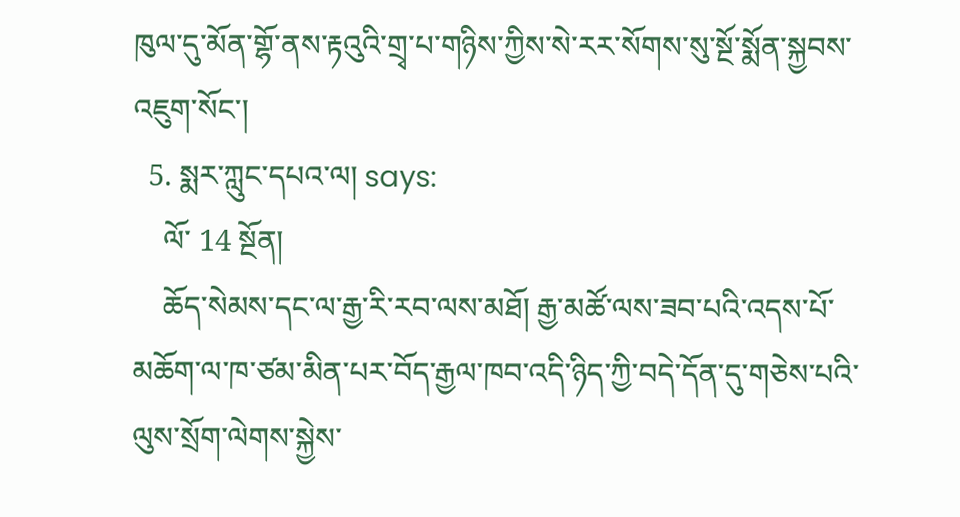ཁུལ་དུ་མོན་གྷོ་ནས་རྟའུའི་གྲྭ་པ་གཉིས་ཀྱིས་སེ་རར་སོགས་སུ་སྔོ་སྨོན་སྐྱབས་འཇུག་སོང་།
  5. སྨར་ཀླུང་དཔའ་ལ། says:
    ལོ་ 14 སྔོན།
    ཆོད་སེམས་དང་ལ་རྒྱ་རི་རབ་ལས་མཐོ། རྒྱ་མཚོ་ལས་ཟབ་པའི་འདས་པོ་མཆོག་ལ་ཁ་ཙམ་མིན་པར་བོད་རྒྱལ་ཁབ་འདི་ཉིད་ཀྱི་བདེ་དོན་དུ་གཅེས་པའི་ལུས་སྲོག་ལེགས་སྐྱེས་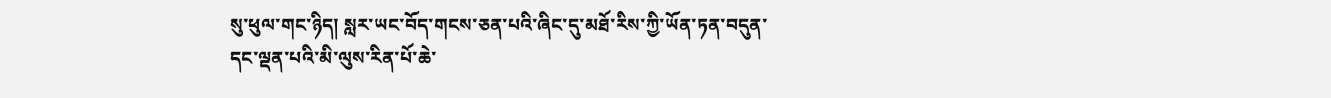སུ་ཕུལ་གང་ཉིད། སླར་ཡང་བོད་གངས་ཅན་པའི་ཞིང་དུ་མཐོ་རིས་ཀྱི་ཡོན་ཏན་བདུན་དང་ལྡན་པའི་མི་ལུས་རིན་པོ་ཆེ་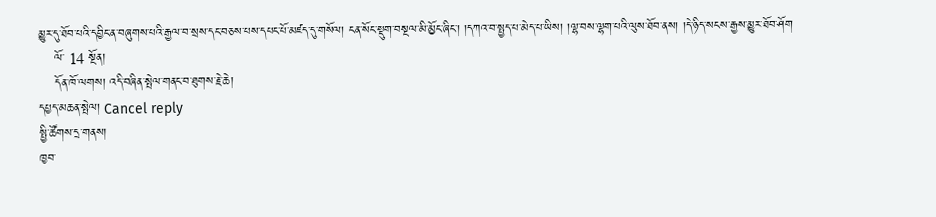མྱུར་དུ་ཐོབ་པའི་དབྱིང་ན་བཞུགས་པའི་རྒྱལ་བ་སྲས་དང་བཅས་པས་དཔང་པོ་མཛད་དུ་གསོལ། ངན་སོང་སྡུག་བསྔལ་མི་མྱོང་ཞིང་། །དཀའ་བ་སྤྱད་པ་མེད་པ་ཡིས། །ལྷ་བས་ལྷག་པའི་ལུས་ཐོབ་ནས། །དེ་ཉིད་སངས་རྒྱས་མྱུར་ཐོབ་ཤོག
    ལོ་ 14 སྔོན།
    དོན་ཁོ་ལགས། འདི་བཞིན་སྤེལ་གནང་བ་ཐུགས་རྗེ་ཆེ།
དཔྱད་མཆན་སྤེལ། Cancel reply
སྤྱི་ཚོགས་དྲ་གནས།
ཁྱབ་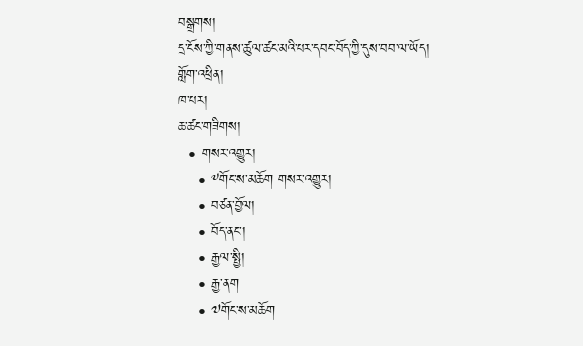བསྒྲགས།
དྲ་ངོས་ཀྱི་གནས་ཚུལ་ཚང་མའི་པར་དབང་བོད་ཀྱི་དུས་བབ་ལ་ཡོད།
གློག་འཕྲིན།
ཁ་པར།
ཆ་ཚང་གཟིགས།
  • གསར་འགྱུར།
    • ༸གོང་ས་མཆོག གསར་འགྱུར།
    • བཙན་བྱོལ།
    • བོད་ནང་།
    • རྒྱལ་སྤྱི།
    • རྒྱ་ནག
    • ༧གོང་ས་མཆོག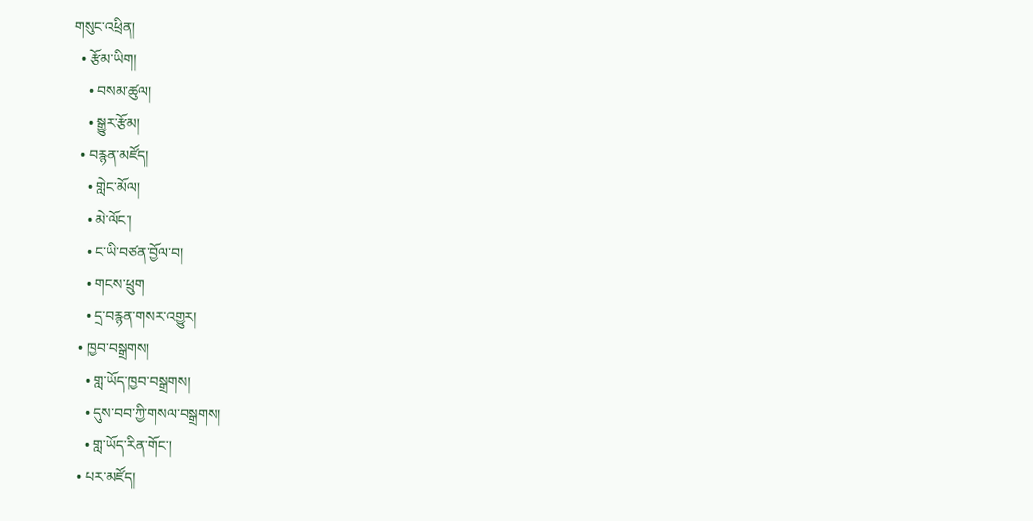གསུང་འཕྲིན།
  • རྩོམ་ཡིག།
    • བསམ་ཚུལ།
    • སྒྱུར་རྩོམ།
  • བརྙན་མཛོད།
    • གླེང་མོལ།
    • མེ་ལོང་།
    • ང་ཡི་བཙན་བྱོལ་བ།
    • གངས་ཕྲུག
    • དྲ་བརྙན་གསར་འགྱུར།
  • ཁྱབ་བསྒྲགས།
    • གླ་ཡོད་ཁྱབ་བསྒྲགས།
    • དུས་བབ་ཀྱི་གསལ་བསྒྲགས།
    • གླ་ཡོད་རིན་གོང་།
  • པར་མཛོད།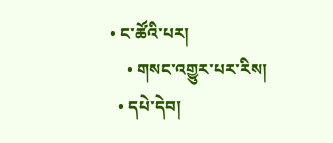• ང་ཚོའི་པར།
    • གསང་འགྱུར་པར་རིས།
  • དཔེ་དེབ།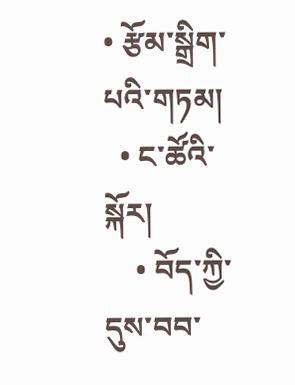• རྩོམ་སྒྲིག་པའི་གཏམ།
  • ང་ཚོའི་སྐོར།
    • བོད་ཀྱི་དུས་བབ་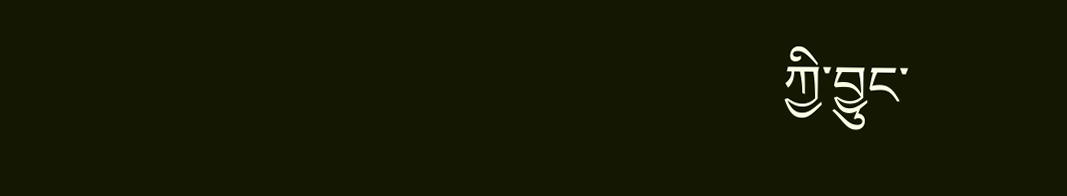ཀྱི་བྱུང་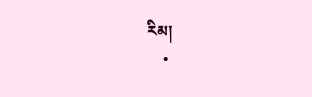རིམ།
    •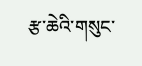རྩ་ཆེའི་གསུང་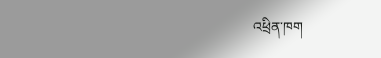འཕྲིན་ཁག